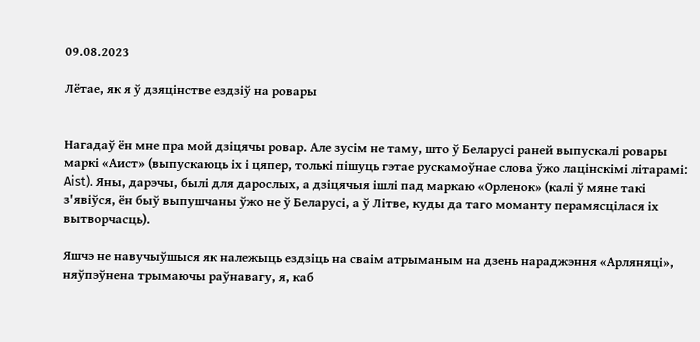09.08.2023

Лётае, як я ў дзяцінстве ездзіў на ровары


Нагадаў ён мне пра мой дзіцячы ровар. Але зусім не таму, што ў Беларусі раней выпускалі ровары маркі «Аист» (выпускаюць іх і цяпер, толькі пішуць гэтае рускамоўнае слова ўжо лацінскімі літарамі: Aist). Яны, дарэчы, былі для дарослых, а дзіцячыя ішлі пад маркаю «Орленок» (калі ў мяне такі з'явіўся, ён быў выпушчаны ўжо не ў Беларусі, а ў Літве, куды да таго моманту перамясцілася іх вытворчасць).

Яшчэ не навучыўшыся як належыць ездзіць на сваім атрыманым на дзень нараджэння «Арляняці», няўпэўнена трымаючы раўнавагу, я, каб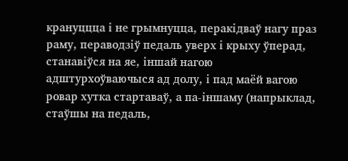крануццца і не грымнуцца, перакідваў нагу праз раму, пераводзіў педаль уверх і крыху ўперад, станавіўся на яе, іншай нагою адштурхоўваючыся ад долу, і пад маёй вагою ровар хутка стартаваў, а па-іншаму (напрыклад, стаўшы на педаль,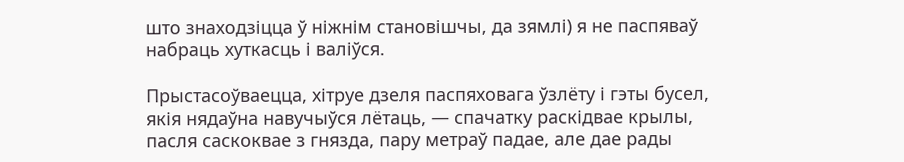што знаходзіцца ў ніжнім становішчы, да зямлі) я не паспяваў набраць хуткасць і валіўся.

Прыстасоўваецца, хітруе дзеля паспяховага ўзлёту і гэты бусел, якія нядаўна навучыўся лётаць, — спачатку раскідвае крылы, пасля саскоквае з гнязда, пару метраў падае, але дае рады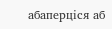абаперціся аб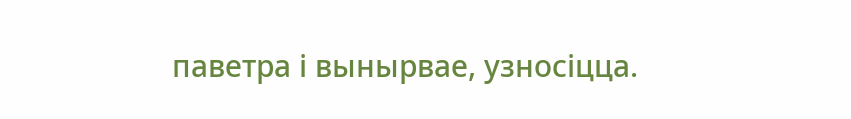паветра і вынырвае, узносіцца.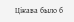Цікава было б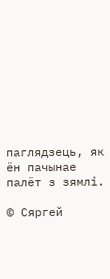паглядзець, як ён пачынае палёт з зямлі.

© Сяргей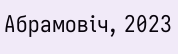Абрамовіч, 2023